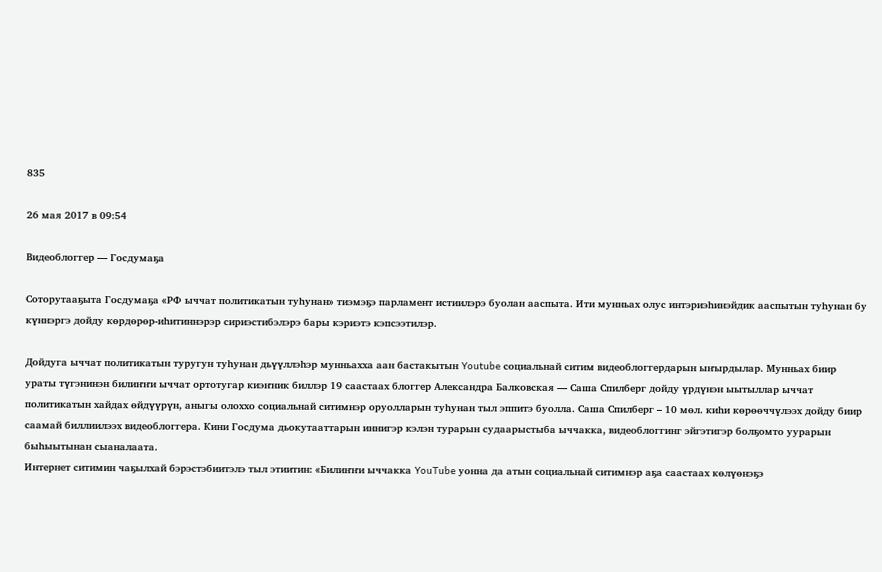835

26 мая 2017 в 09:54

Видеоблоггер — Госдумаҕа

Соторутааҕыта Госдумаҕа «РФ ыччат политикатын туһунан» тиэмэҕэ парламент истиилэрэ буолан ааспыта. Ити мунньах олус интэриэһинэйдик ааспытын туһунан бу күннэргэ дойду көрдөрөр-иһитиннэрэр сириэстибэлэрэ бары кэриэтэ кэпсээтилэр.

Дойдуга ыччат политикатын туругун туһунан дьүүллэһэр мунньахха аан бастакытын Youtube социальнай ситим видеоблоггердарын ыҥырдылар. Мунньах биир ураты түгэнинэн билиҥҥи ыччат ортотугар киэҥник биллэр 19 саастаах блоггер Александра Балковская — Саша Спилберг дойду үрдүнэн ыытыллар ыччат политикатын хайдах өйдүүрүн, аныгы олоххо социальнай ситимнэр оруолларын туһунан тыл эппитэ буолла. Саша Спилберг – 10 мөл. киһи көрөөччүлээх дойду биир саамай биллиилээх видеоблоггера. Кини Госдума дьокутааттарын иннигэр кэлэн турарын судаарыстыба ыччакка, видеоблоггинг эйгэтигэр болҕомто уурарын быһыытынан сыаналаата.
Интернет ситимин чаҕылхай бэрэстэбиитэлэ тыл этиитин: «Билиҥҥи ыччакка YouTube уонна да атын социальнай ситимнэр аҕа саастаах көлүөнэҕэ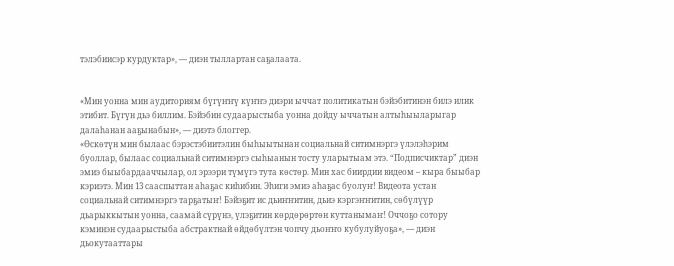тэлэбиисэр курдуктар», — диэн тыллартан саҕалаата.


«Мин уонна мин аудиториям бүгүҥҥү күҥҥэ диэри ыччат политикатын бэйэбитинэн билэ илик этибит. Бүгүн дьэ биллим. Бэйэбин судаарыстыба уонна дойду ыччатын алтыһыыларыгар далаһанан ааҕынабын», — диэтэ блоггер.
«Өскөтүн мин былаас бэрэстэбиитэлин быһыытынан социальнай ситимнэргэ үлэлэһэрим буоллар, былаас социальнай ситимнэргэ сыһыанын тосту уларытыам этэ. “Подписчиктар” диэн эмиэ быыбардааччылар, ол эрээри түмүгэ тута көстөр. Мин хас биирдии видеом – кыра быыбар кэриэтэ. Мин 13 сааспыттан аһаҕас киһибин. Эһиги эмиэ аһаҕас буолуҥ! Видеота устан социальнай ситимнэргэ тарҕатыҥ! Бэйэҕит ис дьиҥҥитин, дьиэ кэргэҥҥитин, сөбүлүүр дьарыккытын уонна, саамай сүрүнэ, үлэҕитин көрдөрөртөн куттанымаҥ! Оччоҕо сотору кэминэн судаарыстыба абстрактнай өйдөбүлтэн чопчу дьоҥҥо кубулуйуоҕа», — диэн дьокутааттары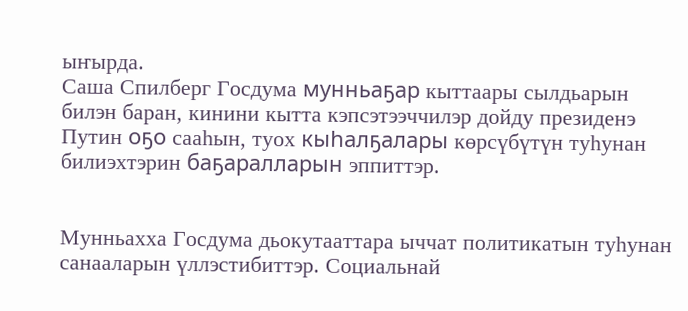ыҥырда.
Саша Спилберг Госдума мунньаҕар кыттаары сылдьарын билэн баран, кинини кытта кэпсэтээччилэр дойду президенэ Путин оҕо сааһын, туох кыһалҕалары көрсүбүтүн туһунан билиэхтэрин баҕаралларын эппиттэр.


Мунньахха Госдума дьокутааттара ыччат политикатын туһунан санааларын үллэстибиттэр. Социальнай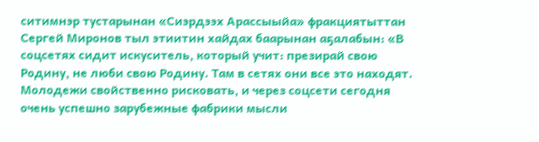ситимнэр тустарынан «Сиэрдээх Арассыыйа» фракциятыттан Сергей Миронов тыл этиитин хайдах баарынан аҕалабын: «В соцсетях сидит искуситель, который учит: презирай свою Родину, не люби свою Родину. Там в сетях они все это находят. Молодежи свойственно рисковать, и через соцсети сегодня очень успешно зарубежные фабрики мысли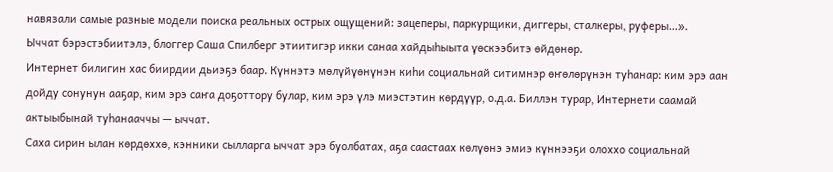навязали самые разные модели поиска реальных острых ощущений: зацеперы, паркурщики, диггеры, сталкеры, руферы…».
Ыччат бэрэстэбиитэлэ, блоггер Саша Спилберг этиитигэр икки санаа хайдыһыыта үөскээбитэ өйдөнөр.
Интернет билигин хас биирдии дьиэҕэ баар. Күннэтэ мөлүйүөнүнэн киһи социальнай ситимнэр өҥөлөрүнэн туһанар: ким эрэ аан дойду сонунун ааҕар, ким эрэ саҥа доҕоттору булар, ким эрэ үлэ миэстэтин көрдүүр, о.д.а. Биллэн турар, Интернети саамай актыыбынай туһанааччы — ыччат.
Саха сирин ылан көрдөххө, кэнники сылларга ыччат эрэ буолбатах, аҕа саастаах көлүөнэ эмиэ күннээҕи олоххо социальнай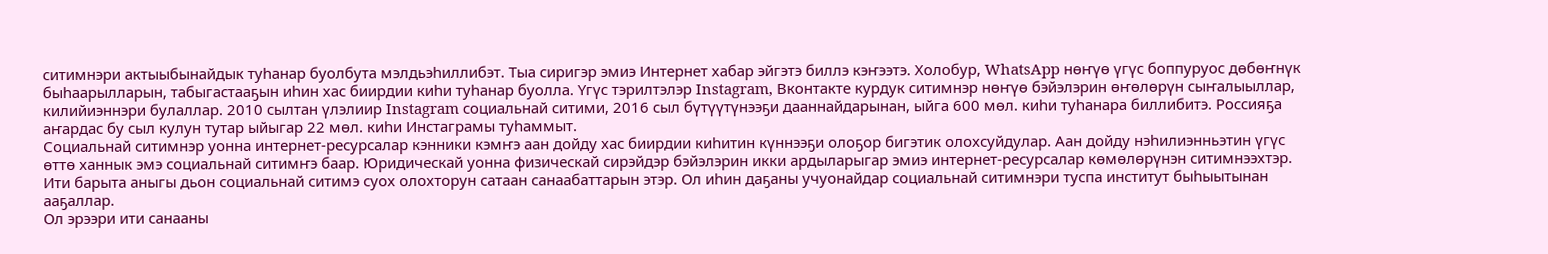ситимнэри актыыбынайдык туһанар буолбута мэлдьэһиллибэт. Тыа сиригэр эмиэ Интернет хабар эйгэтэ биллэ кэҥээтэ. Холобур, WhatsApp нөҥүө үгүс боппуруос дөбөҥнүк быһаарылларын, табыгастааҕын иһин хас биирдии киһи туһанар буолла. Үгүс тэрилтэлэр Instagram, Вконтакте курдук ситимнэр нөҥүө бэйэлэрин өҥөлөрүн сыҥалыыллар, килийиэннэри булаллар. 2010 сылтан үлэлиир Instagram социальнай ситими, 2016 сыл бүтүүтүнээҕи дааннайдарынан, ыйга 600 мөл. киһи туһанара биллибитэ. Россияҕа аҥардас бу сыл кулун тутар ыйыгар 22 мөл. киһи Инстаграмы туһаммыт.
Социальнай ситимнэр уонна интернет-ресурсалар кэнники кэмҥэ аан дойду хас биирдии киһитин күннээҕи олоҕор бигэтик олохсуйдулар. Аан дойду нэһилиэнньэтин үгүс өттө ханнык эмэ социальнай ситимҥэ баар. Юридическай уонна физическай сирэйдэр бэйэлэрин икки ардыларыгар эмиэ интернет-ресурсалар көмөлөрүнэн ситимнээхтэр. Ити барыта аныгы дьон социальнай ситимэ суох олохторун сатаан санаабаттарын этэр. Ол иһин даҕаны учуонайдар социальнай ситимнэри туспа институт быһыытынан ааҕаллар.
Ол эрээри ити санааны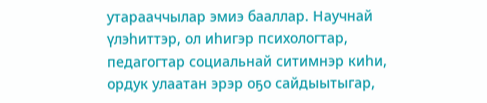утарааччылар эмиэ бааллар. Научнай үлэһиттэр, ол иһигэр психологтар, педагогтар социальнай ситимнэр киһи, ордук улаатан эрэр оҕо сайдыытыгар,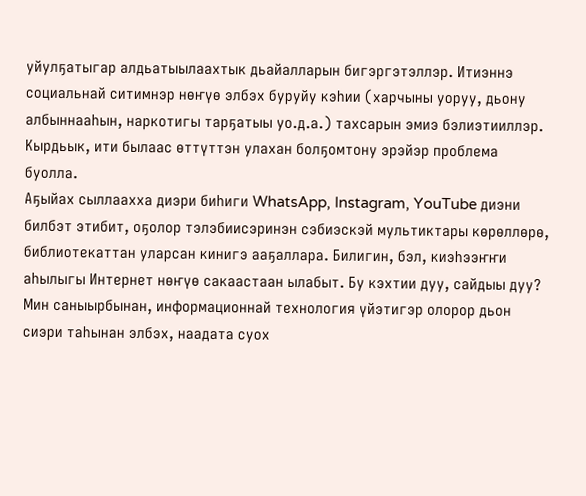уйулҕатыгар алдьатыылаахтык дьайалларын бигэргэтэллэр. Итиэннэ социальнай ситимнэр нөҥүө элбэх буруйу кэһии (харчыны уоруу, дьону албыннааһын, наркотигы тарҕатыы уо.д.а.) тахсарын эмиэ бэлиэтииллэр. Кырдьык, ити былаас өттүттэн улахан болҕомтону эрэйэр проблема буолла.
Аҕыйах сыллаахха диэри биһиги WhatsApp, Instagram, YouTube диэни билбэт этибит, оҕолор тэлэбиисэринэн сэбиэскэй мультиктары көрөллөрө, библиотекаттан уларсан кинигэ ааҕаллара. Билигин, бэл, киэһээҥҥи аһылыгы Интернет нөҥүө сакаастаан ылабыт. Бу кэхтии дуу, сайдыы дуу? Мин саныырбынан, информационнай технология үйэтигэр олорор дьон сиэри таһынан элбэх, наадата суох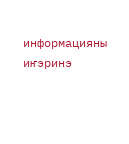информацияны иҥэринэ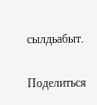сылдьабыт.

Поделиться